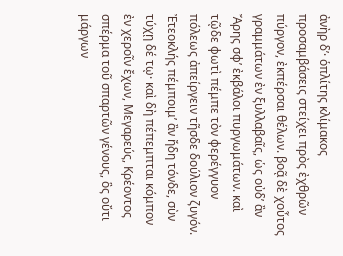ἀνὴρ δʼ· ὁπλίτης κλίμακος προσαμβάσεις στείχει πρὸς ἐχθρῶν πύργον, ἐκπέρσαι θέλων. βοᾷ δὲ χοὖτος γραμμάτων ἐν ξυλλαβαῖς, ὡς οὐδʼ ἂν Ἄρης σφʼ ἐκβάλοι πυργωμάτων. καὶ τῷδε φωτὶ πέμπε τὸν φερέγγυον πόλεως ἀπείργειν τῆσδε δούλιον ζυγόν. Ἐτεοκλής πέμποιμʼ ἂν ἤδη τόνδε, σὺν τύχῃ δέ τῳ· καὶ δὴ πέπεμπται κόμπον ἐν χεροῖν ἔχων, Μεγαρεύς, Κρέοντος σπέρμα τοῦ σπαρτῶν γένους, ὃς οὔτι μάργων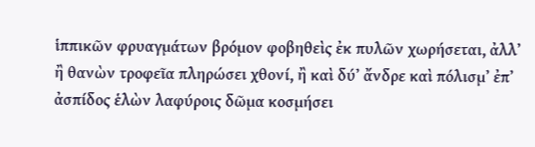ἱππικῶν φρυαγμάτων βρόμον φοβηθεὶς ἐκ πυλῶν χωρήσεται, ἀλλʼ ἢ θανὼν τροφεῖα πληρώσει χθονί, ἢ καὶ δύʼ ἄνδρε καὶ πόλισμʼ ἐπʼ ἀσπίδος ἑλὼν λαφύροις δῶμα κοσμήσει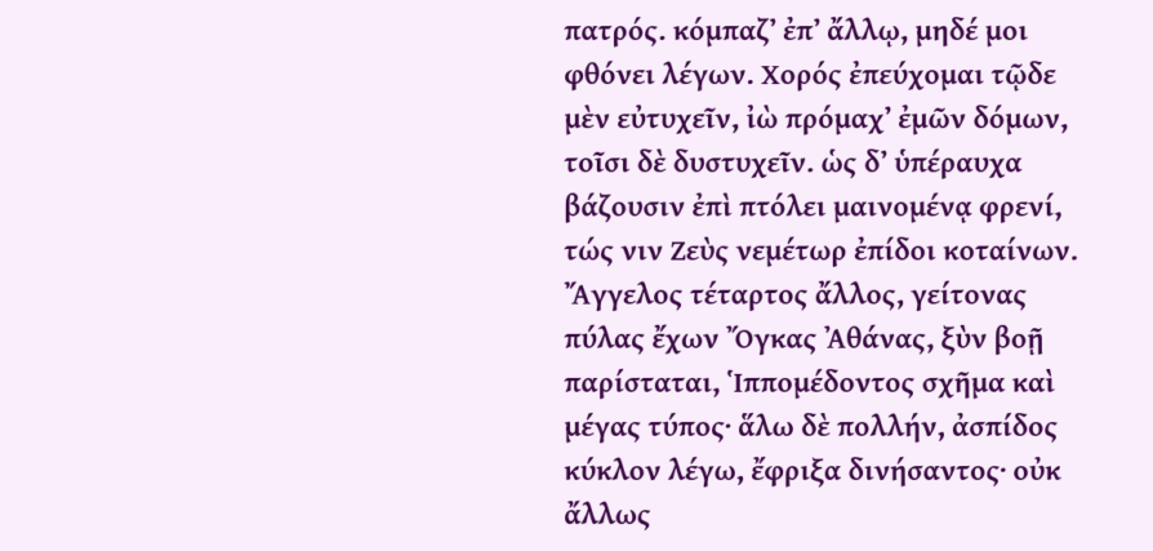πατρός. κόμπαζʼ ἐπʼ ἄλλῳ, μηδέ μοι φθόνει λέγων. Χορός ἐπεύχομαι τῷδε μὲν εὐτυχεῖν, ἰὼ πρόμαχʼ ἐμῶν δόμων, τοῖσι δὲ δυστυχεῖν. ὡς δʼ ὑπέραυχα βάζουσιν ἐπὶ πτόλει μαινομένᾳ φρενί, τώς νιν Ζεὺς νεμέτωρ ἐπίδοι κοταίνων. Ἄγγελος τέταρτος ἄλλος, γείτονας πύλας ἔχων Ὄγκας Ἀθάνας, ξὺν βοῇ παρίσταται, Ἱππομέδοντος σχῆμα καὶ μέγας τύπος· ἅλω δὲ πολλήν, ἀσπίδος κύκλον λέγω, ἔφριξα δινήσαντος· οὐκ ἄλλως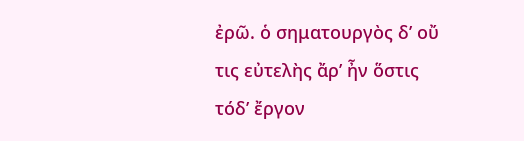ἐρῶ. ὁ σηματουργὸς δʼ οὔ τις εὐτελὴς ἄρʼ ἦν ὅστις τόδʼ ἔργον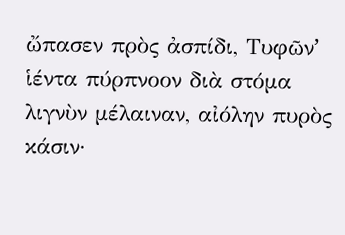ὤπασεν πρὸς ἀσπίδι, Τυφῶνʼ ἱέντα πύρπνοον διὰ στόμα λιγνὺν μέλαιναν, αἰόλην πυρὸς κάσιν·